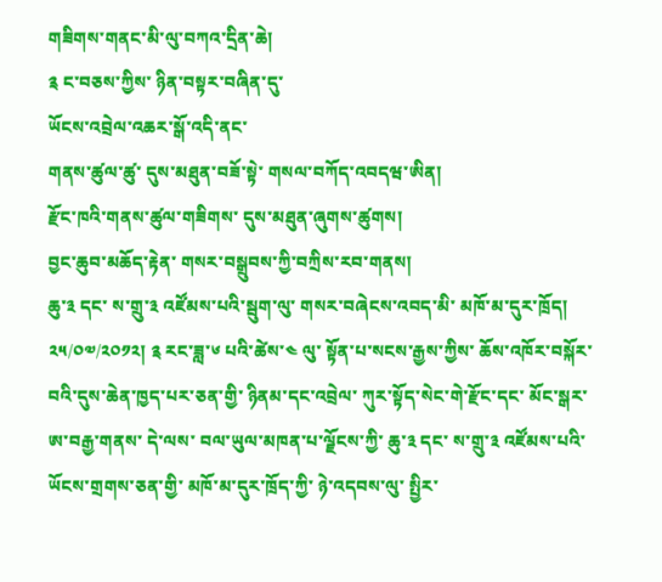གཟིགས་གནང་མི་ལུ་བཀའ་དྲིན་ཆེ།
༉ ང་བཅས་ཀྱིས་ ཉིན་བསྟར་བཞིན་དུ་
ཡོངས་འབྲེལ་འཆར་སྒོ་འདི་ནང་
གནས་ཚུལ་ཚུ་ དུས་མཐུན་བཟོ་སྟེ་ གསལ་བཀོད་འབདཝ་ཨིན།
རྫོང་ཁའི་གནས་ཚུལ་གཟིགས་ དུས་མཐུན་ཞུགས་ཚུགས།
བྱང་ཆུབ་མཆོད་རྟེན་ གསར་བསྒྲུབས་ཀྱི་བཀྲིས་རབ་གནས།
ཆུ་༣ དང་ ས་གྲུ་༣ འཛོམས་པའི་སྦུག་ལུ་ གསར་བཞེངས་འབད་མི་ མཁོ་མ་དུར་ཁྲོད།
༢༥/༠༧/༢༠༡༢། ༉ རང་ཟླ་༦ པའི་ཚེས་༤ ལུ་ སྟོན་པ་སངས་རྒྱས་ཀྱིས་ ཆོས་འཁོར་བསྐོར་བའི་དུས་ཆེན་ཁྱད་པར་ཅན་གྱི་ ཉིནམ་དང་འབྲེལ་ ཀུར་སྟོད་སེང་གེ་རྫོང་དང་ མོང་སྒར་ ཨ་བརྒྱ་གནས་ དེ་ལས་ བལ་ཡུལ་མཁན་པ་ལྗོངས་ཀྱི་ ཆུ་༣ དང་ ས་གྲུ་༣ འཛོམས་པའི་ ཡོངས་གྲགས་ཅན་གྱི་ མཁོ་མ་དུར་ཁྲོད་ཀྱི་ ཉེ་འདབས་ལུ་ སྤྱིར་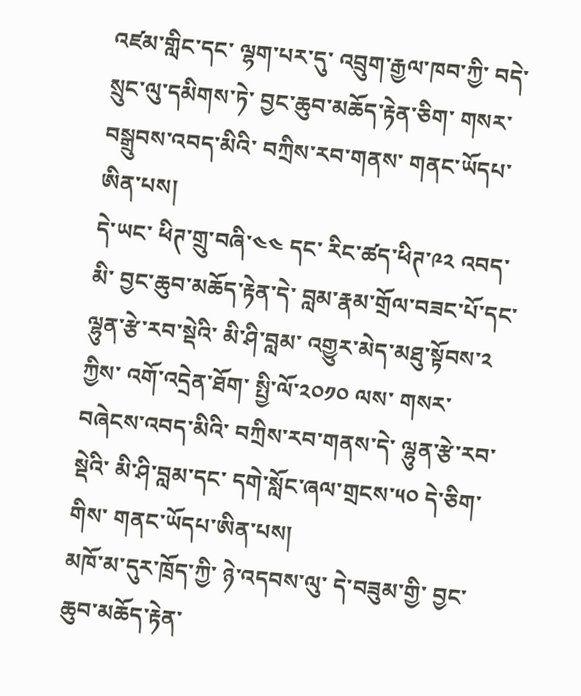འཛམ་གླིང་དང་ ལྷག་པར་དུ་ འབྲུག་རྒྱལ་ཁབ་ཀྱི་ བདེ་སྲུང་ལུ་དམིགས་ཏེ་ བྱང་ཆུབ་མཆོད་རྟེན་ཅིག་ གསར་བསྒྲུབས་འབད་མིའི་ བཀྲིས་རབ་གནས་ གནང་ཡོདཔ་ཨིན་པས།
དེ་ཡང་ ཕིཊ་གྲུ་བཞི་༤༤ དང་ རིང་ཚད་ཕིཊ་༩༢ འབད་མི་ བྱང་ཆུབ་མཆོད་རྟེན་དེ་ བླམ་རྣམ་གྲོལ་བཟང་པོ་དང་ ལྷུན་རྩེ་རབ་སྡེའི་ མི་ཤི་བླམ་ འགྱུར་མེད་མཐུ་སྟོབས་༢ ཀྱིས་ འགོ་འདྲེན་ཐོག་ སྤྱི་ལོ་༢༠༡༠ ལས་ གསར་བཞེངས་འབད་མིའི་ བཀྲིས་རབ་གནས་དེ་ ལྷུན་རྩེ་རབ་སྡེའི་ མི་ཤི་བླམ་དང་ དགེ་སློང་ཞལ་གྲངས་༥༠ དེ་ཅིག་གིས་ གནང་ཡོདཔ་ཨིན་པས།
མཁོ་མ་དུར་ཁྲོད་ཀྱི་ ཉེ་འདབས་ལུ་ དེ་བཟུམ་གྱི་ བྱང་ཆུབ་མཆོད་རྟེན་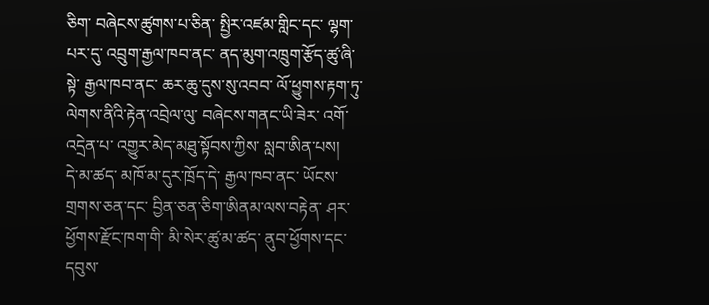ཅིག་ བཞེངས་ཚུགས་པ་ཅིན་ སྤྱིར་འཛམ་གླིང་དང་ ལྷག་པར་དུ་ འབྲུག་རྒྱལ་ཁབ་ནང་ ནད་མུག་འཁྲུག་རྩོད་ཚུ་ཞི་སྟེ་ རྒྱལ་ཁབ་ནང་ ཆར་ཆུ་དུས་སུ་འབབ་ ལོ་ཕྱུགས་རྟག་ཏུ་ལེགས་ནིའི་རྟེན་འབྲེལ་ལུ་ བཞེངས་གནང་ཡི་ཟེར་ འགོ་འདྲེན་པ་ འགྱུར་མེད་མཐུ་སྟོབས་ཀྱིས་ སླབ་ཨིན་པས།
དེ་མ་ཚད་ མཁོ་མ་དུར་ཁྲོད་དེ་ རྒྱལ་ཁབ་ནང་ ཡོངས་གྲགས་ཅན་དང་ བྱིན་ཅན་ཅིག་ཨིནམ་ལས་བརྟེན་ ཤར་ཕྱོགས་རྫོང་ཁག་གི་ མི་སེར་ཚུ་མ་ཚད་ ནུབ་ཕྱོགས་དང་ དབུས་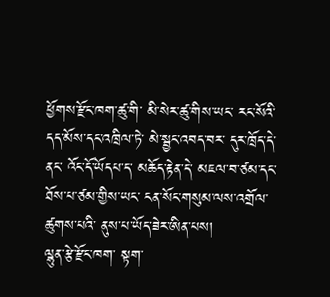ཕྱོགས་རྫོང་ཁག་ཚུ་གི་ མི་སེར་ཚུ་གིས་ཡང་ རང་སོའི་ དད་མོས་དང་འཁྲིལ་ཏེ་ མེ་སྦྱང་འབད་བར་ དུར་ཁྲོད་དེ་ནང་ འོང་དོ་ཡོདཔ་ད་ མཆོད་རྟེན་དེ་ མཇལ་བ་ཙམ་དང་ ཐོས་པ་ཙམ་གྱིས་ཡང་ ངན་སོང་གསུམ་ལས་འགྲོལ་ཚུགས་པའི་ ནུས་པ་ཡོད་ཟེར་ཨིན་པས།
ལྷུན་རྩེ་རྫོང་ཁག་ སྟག་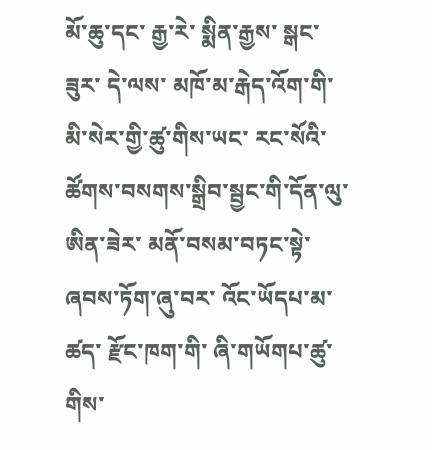མོ་ཆུ་དང་ རྒྱ་རེ་ སྨིན་རྒྱས་ སྒང་ཟུར་ དེ་ལས་ མཁོ་མ་རྒེད་འོག་གི་ མི་སེར་གྱི་ཚུ་གིས་ཡང་ རང་སོའི་ ཚོགས་བསགས་སྒྲིབ་སྦྱང་གི་དོན་ལུ་ཨིན་ཟེར་ མནོ་བསམ་བཏང་སྟེ་ ཞབས་ཏོག་ཞུ་བར་ འོང་ཡོདཔ་མ་ཚད་ རྫོང་ཁག་གི་ ཞི་གཡོགཔ་ཚུ་གིས་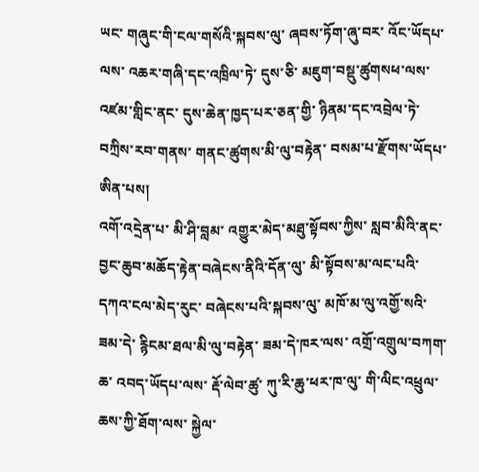ཡང་ གཞུང་གི་ངལ་གསོའི་སྐབས་ལུ་ ཞབས་ཏོག་ཞུ་བར་ འོང་ཡོདཔ་ལས་ འཆར་གཞི་དང་འཁྲིལ་ཏེ་ དུས་ཅི་ མཇུག་བསྡུ་ཚུགསཕ་ལས་ འཛམ་གླིང་ནང་ དུས་ཆེན་ཁྱད་པར་ཅན་གྱི་ ཉིནམ་དང་འབྲེལ་ཏེ་ བཀྲིས་རབ་གནས་ གནང་ཚུགས་མི་ལུ་བརྟེན་ བསམ་པ་རྫོགས་ཡོདཔ་ཨིན་པས།
འགོ་འདྲེན་པ་ མི་ཤི་བླམ་ འགྱུར་མེད་མཐུ་སྟོབས་ཀྱིས་ སླབ་མིའི་ནང་ བྱང་ཆུབ་མཆོད་རྟེན་བཞེངས་ནིའི་དོན་ལུ་ མི་སྟོབས་མ་ལང་པའི་ དཀའ་ངལ་མེད་རུང་ བཞེངས་པའི་སྐབས་ལུ་ མཁོ་མ་ལུ་འགྱོ་སའི་ ཟམ་དེ་ རྙིངམ་ཐལ་མི་ལུ་བརྟེན་ ཟམ་དེ་ཁར་ལས་ འགྲོ་འགྲུལ་བཀག་ཆ་ འབད་ཡོདཔ་ལས་ རྡོ་ལེབ་ཚུ་ ཀུ་རི་ཆུ་ཕར་ཁ་ལུ་ གི་ལིང་འཕྲུལ་ཆས་ཀྱི་ཐོག་ལས་ སྐྱེལ་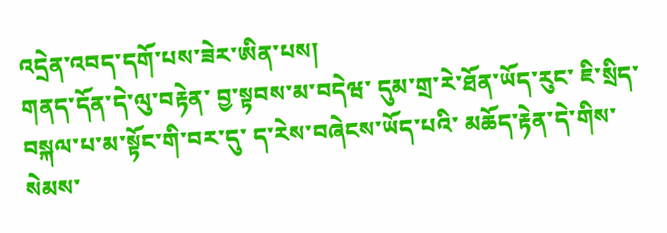འདྲེན་འབད་དགོ་པས་ཟེར་ཨིན་པས།
གནད་དོན་དེ་ལུ་བརྟེན་ བྱ་སྟབས་མ་བདེཝ་ དུམ་གྲ་རེ་ཐོན་ཡོད་རུང་ ཇི་སྲིད་བསྐལ་པ་མ་སྟོང་གི་བར་དུ་ ད་རེས་བཞེངས་ཡོད་པའི་ མཆོད་རྟེན་དེ་གིས་ སེམས་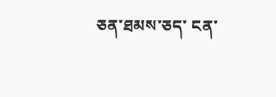ཅན་ཐམས་ཅད་ ངན་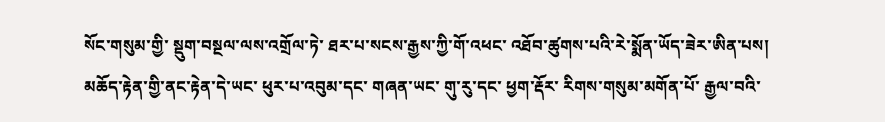སོང་གསུམ་གྱི་ སྡུག་བསྔལ་ལས་འགྲོལ་ཏེ་ ཐར་པ་སངས་རྒྱས་ཀྱི་གོ་འཕང་ འཐོབ་ཚུགས་པའི་རེ་སྨོན་ཡོད་ཟེར་ཨིན་པས།
མཆོད་རྟེན་གྱི་ནང་རྟེན་དེ་ཡང་ ཕུར་པ་འབུམ་དང་ གཞན་ཡང་ གུ་རུ་དང་ ཕྱག་རྡོར་ རིགས་གསུམ་མགོན་པོ་ རྒྱལ་བའི་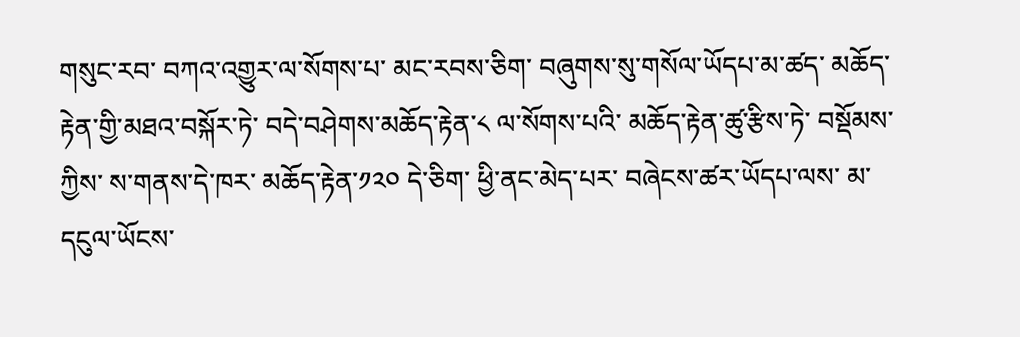གསུང་རབ་ བཀའ་འགྱུར་ལ་སོགས་པ་ མང་རབས་ཅིག་ བཞུགས་སུ་གསོལ་ཡོདཔ་མ་ཚད་ མཆོད་རྟེན་གྱི་མཐའ་བསྐོར་ཏེ་ བདེ་བཤེགས་མཆོད་རྟེན་༨ ལ་སོགས་པའི་ མཆོད་རྟེན་ཚུ་རྩིས་ཏེ་ བསྡོམས་ཀྱིས་ ས་གནས་དེ་ཁར་ མཆོད་རྟེན་༡༢༠ དེ་ཅིག་ ཕྱི་ནང་མེད་པར་ བཞེངས་ཚར་ཡོདཔ་ལས་ མ་དངུལ་ཡོངས་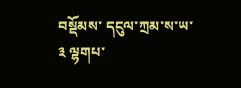བསྡོམས་ དངུལ་ཀྲམ་ས་ཡ་༣ ལྷགཔ་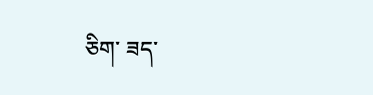ཅིག་ ཟད་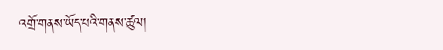འགྲོ་གནས་ཡོད་པའི་གནས་ཚུལ།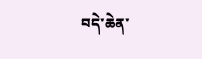བདེ་ཆེན་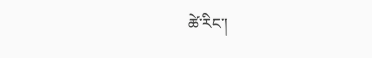ཚེ་རིང་།